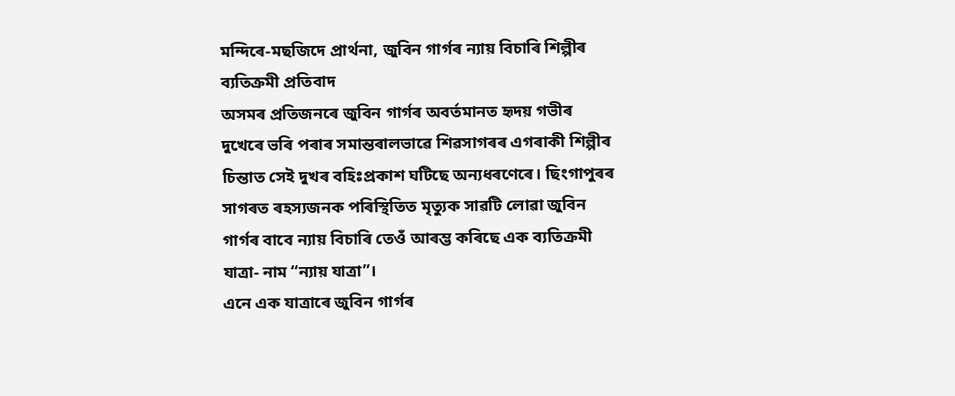মন্দিৰে-মছজিদে প্ৰাৰ্থনা, জুবিন গাৰ্গৰ ন্যায় বিচাৰি শিল্পীৰ ব্যতিক্ৰমী প্ৰতিবাদ
অসমৰ প্ৰতিজনৰে জুবিন গাৰ্গৰ অবৰ্তমানত হৃদয় গভীৰ দুখেৰে ভৰি পৰাৰ সমান্তৰালভাৱে শিৱসাগৰৰ এগৰাকী শিল্পীৰ চিন্তাত সেই দুখৰ বহিঃপ্ৰকাশ ঘটিছে অন্যধৰণেৰে। ছিংগাপুৰৰ সাগৰত ৰহস্যজনক পৰিস্থিতিত মৃত্যুক সাৱটি লোৱা জুবিন গাৰ্গৰ বাবে ন্যায় বিচাৰি তেওঁ আৰম্ভ কৰিছে এক ব্যতিক্ৰমী যাত্ৰা- নাম “ন্যায় যাত্ৰা”।
এনে এক যাত্ৰাৰে জুবিন গাৰ্গৰ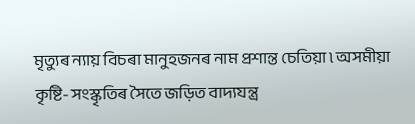মৃত্যুৰ ন্যায় বিচৰা মানুহজনৰ নাম প্ৰশান্ত চেতিয়া ৷ অসমীয়া কৃষ্টি- সংস্কৃতিৰ সৈতে জড়িত বাদ্যযন্ত্ৰ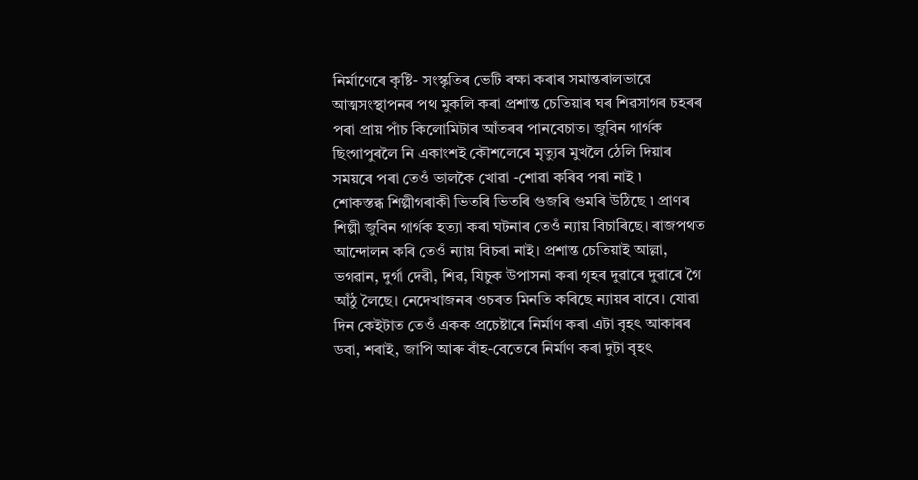নিৰ্মাণেৰে কৃষ্টি- সংস্কৃতিৰ ভেটি ৰক্ষা কৰাৰ সমান্তৰালভাৱে আত্মসংস্থাপনৰ পথ মুকলি কৰা প্ৰশান্ত চেতিয়াৰ ঘৰ শিৱসাগৰ চহৰৰ পৰা প্ৰায় পাঁচ কিলোমিটাৰ আঁতৰৰ পানবেচাত। জুবিন গাৰ্গক ছিংগাপুৰলৈ নি একাংশই কৌশলেৰে মৃত্যুৰ মুখলৈ ঠেলি দিয়াৰ সময়ৰে পৰা তেওঁ ভালকৈ খোৱা -শোৱা কৰিব পৰা নাই ৷
শোকস্তব্ধ শিল্পীগৰাকী ভিতৰি ভিতৰি গুজৰি গুমৰি উঠিছে ৷ প্ৰাণৰ শিল্পী জুবিন গাৰ্গক হত্যা কৰা ঘটনাৰ তেওঁ ন্যায় বিচাৰিছে। ৰাজপথত আন্দোলন কৰি তেওঁ ন্যায় বিচৰা নাই। প্ৰশান্ত চেতিয়াই আল্লা, ভগৱান, দুৰ্গা দেৱী, শিৱ, যিচুক উপাসনা কৰা গৃহৰ দুৱাৰে দুৱাৰে গৈ আঁঠু লৈছে। নেদেখাজনৰ ওচৰত মিনতি কৰিছে ন্যায়ৰ বাবে। যোৱা দিন কেইটাত তেওঁ একক প্ৰচেষ্টাৰে নিৰ্মাণ কৰা এটা বৃহৎ আকাৰৰ ডবা, শৰাই, জাপি আৰু বাঁহ-বেতেৰে নিৰ্মাণ কৰা দুটা বৃহৎ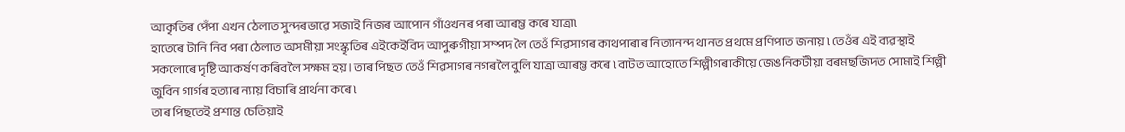আকৃতিৰ পেঁপা এখন ঠেলাত সুন্দৰভাৱে সজাই নিজৰ আপোন গাঁওখনৰ পৰা আৰম্ভ কৰে যাত্ৰা৷
হাতেৰে টানি নিব পৰা ঠেলাত অসমীয়া সংস্কৃতিৰ এইকেইবিদ আপুৰুগীয়া সম্পদ লৈ তেওঁ শিৱসাগৰ কাথপাৰাৰ নিত্যানন্দ থানত প্ৰথমে প্ৰণিপাত জনায় ৷ তেওঁৰ এই ব্যৱস্থাই সকলোৰে দৃষ্টি আকৰ্ষণ কৰিবলৈ সক্ষম হয়। তাৰ পিছত তেওঁ শিৱসাগৰ নগৰলৈ বুলি যাত্ৰা আৰম্ভ কৰে ৷ বাটত আহোতে শিল্পীগৰাকীয়ে জেঙনিকটীয়া বৰমছজিদত সোমাই শিল্পী জুবিন গাৰ্গৰ হত্যাৰ ন্যায় বিচাৰি প্ৰাৰ্থনা কৰে ৷
তাৰ পিছতেই প্ৰশান্ত চেতিয়াই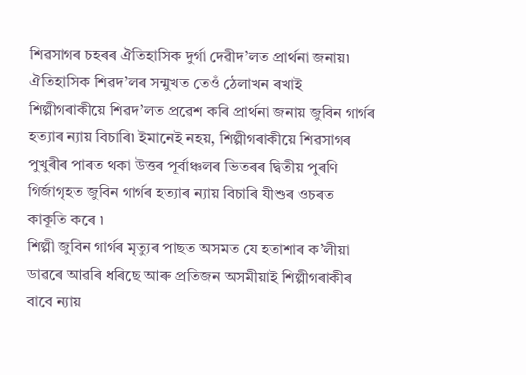শিৱসাগৰ চহৰৰ ঐতিহাসিক দুৰ্গা দেৱীদ’লত প্ৰাৰ্থনা জনায়৷ ঐতিহাসিক শিৱদ’লৰ সন্মুখত তেওঁ ঠেলাখন ৰখাই শিল্পীগৰাকীয়ে শিৱদ’লত প্ৰৱেশ কৰি প্ৰাৰ্থনা জনায় জুবিন গাৰ্গৰ হত্যাৰ ন্যায় বিচাৰি৷ ইমানেই নহয়, শিল্পীগৰাকীয়ে শিৱসাগৰ পুখুৰীৰ পাৰত থকা উত্তৰ পূৰ্বাঞ্চলৰ ভিতৰৰ দ্বিতীয় পুৰণি গিৰ্জাগৃহত জুবিন গাৰ্গৰ হত্যাৰ ন্যায় বিচাৰি যীশুৰ ওচৰত কাকূতি কৰে ৷
শিল্পী জুবিন গাৰ্গৰ মৃত্যুৰ পাছত অসমত যে হতাশাৰ ক’লীয়া ডাৱৰে আৱৰি ধৰিছে আৰু প্ৰতিজন অসমীয়াই শিল্পীগৰাকীৰ বাবে ন্যায়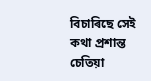বিচাৰিছে সেই কথা প্ৰশান্ত চেতিয়া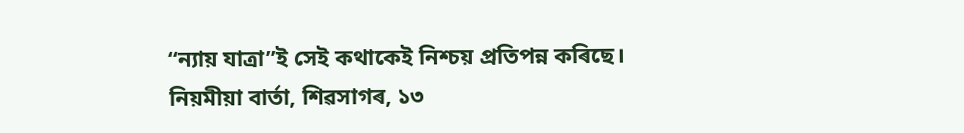“ন্যায় যাত্ৰা”ই সেই কথাকেই নিশ্চয় প্ৰতিপন্ন কৰিছে।
নিয়মীয়া বাৰ্তা, শিৱসাগৰ, ১৩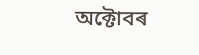অক্টোবৰ